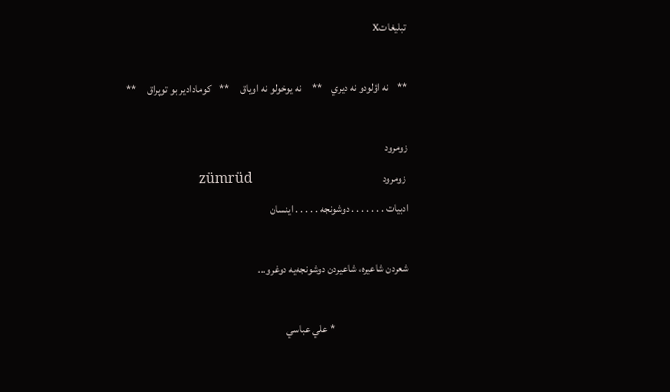تبليغاتX

**    نه اؤلودو نه ديري    **     نه يوخولو نه اوياق     **    كومادادير بو توپراق     **

زومرود
 زومرود                                                             zümrüd
ادبیات . . . . . . . دوشونجه . . . . . اینسان

شعردن شاعيره، شاعيردن دوشونجه‌يه دوغرو...

                                   * علي عباسي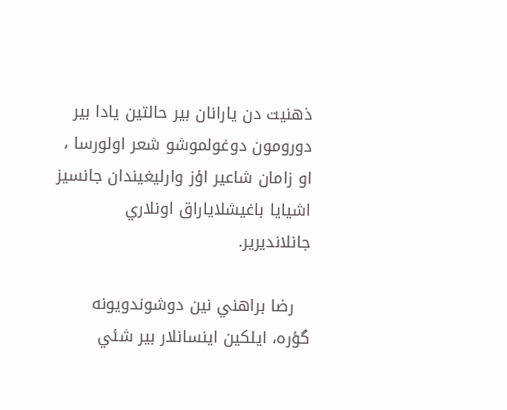ذهنيت دن يارانان بير حالتين يادا بير دورومون دوغولموشو شعر اولورسا ، او زامان شاعير اؤز وارليغيندان جانسيز اشيايا باغيشلاياراق اونلاري جانلانديرير.

   رضا براهني نين دوشوندويونه گؤره، ايلكين اينسانلار بير شئي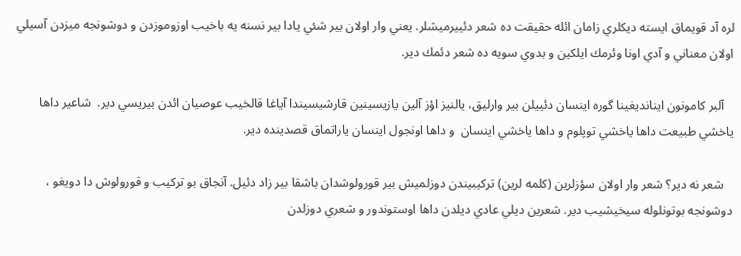لره آد قويماق ايسته ديكلري زامان ائله حقيقت ده شعر دئييرميشلر. يعني وار اولان بير شئي يادا بير نسنه يه باخيب اوزوموزدن و دوشونجه ميزدن آسيلي اولان معناني و آدي اونا وئرمك ايلكين و بدوي سويه ده شعر دئمك دير.

   آلبر كامونون اينانديغينا گوره اينسان دئييلن بير وارليق، يالنيز اؤز آلين يازيسينين قارشيسيندا آياغا قالخيب عوصيان ائدن بيريسي دير.  شاعير داها ياخشي طبيعت داها ياخشي توپلوم و داها ياخشي اينسان  و داها اونجول اينسان ياراتماق قصدينده دير.

   شعر نه دير؟ شعر وار اولان سؤزلرين (كلمه لرين) تركيبيندن دوزلميش بير قورولوشدان باشقا بير زاد دئيل. آنجاق بو‌ تركيب و قورولوش دا دويغو ، دوشونجه بوتونلوله سيخيشيب دير. شعرين ديلي عادي ديلدن داها اوستوندور و شعري دوزلدن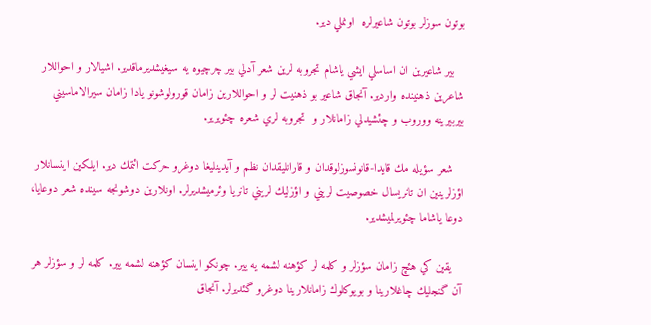بوتون سوزلر بوتون شاعيرلره  اونملي دير.

   بير شاعيرين ان اساسلي ايشي ياشام تجروبه لرين شعر آدلي بير چرچيوه يه سيغيشديرماقدير. اشيالار و احواللار شاعرين ذهنينده واردير. آنجاق شاعير بو ذهنيت لر و احواللارين زامان قورولوشونو يادا زامان سيرالاماسيني بيربيرينه ووروب و چئشيدلي زامانلار و  تجروبه لري شعره چئويرير.

   شعر سؤيله مك قايدا-قانونسوزلوقدان و قارانليقدان نظم و آيدينليغا دوغرو حركت ائتمك دير. ايلكين اينسانلار اؤزلرينين ان تانريسال خصوصيت لريني و اؤزليك لريني تانريا وئرميشديرلر. اونلارين دوشونجه سينده شعر دوعايا، دوعا ياشاما چئويرلميشدير.

   يقين كي هئچ زامان سؤزلر و كلمه لر كؤهنه لشمه يه يير. چونكو اينسان كؤهنه لشمه يير. كلمه لر و سؤزلر هر آن گنجليك چاغلارينا و بويوكلوك زامانلارينا دوغرو گئديرلر. آنجاق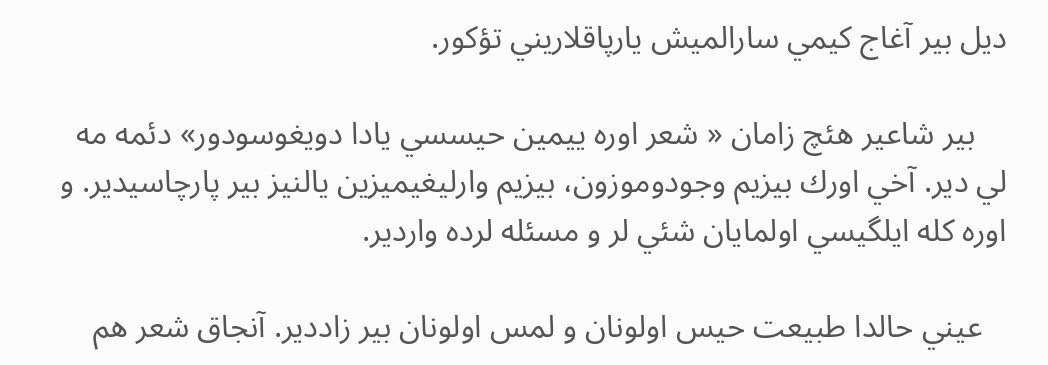ديل بير آغاج كيمي سارالميش يارپاقلاريني تؤكور.

    بير شاعير هئچ زامان « شعر اوره ييمين حيسسي يادا دويغوسودور» دئمه مه لي دير. آخي اورك بيزيم وجودوموزون، بيزيم وارليغيميزين يالنيز بير پارچاسيدير. و اوره كله ايلگيسي اولمايان شئي لر و مسئله لرده واردير.

   عيني حالدا طبيعت حيس اولونان و لمس اولونان بير زاددير. آنجاق شعر هم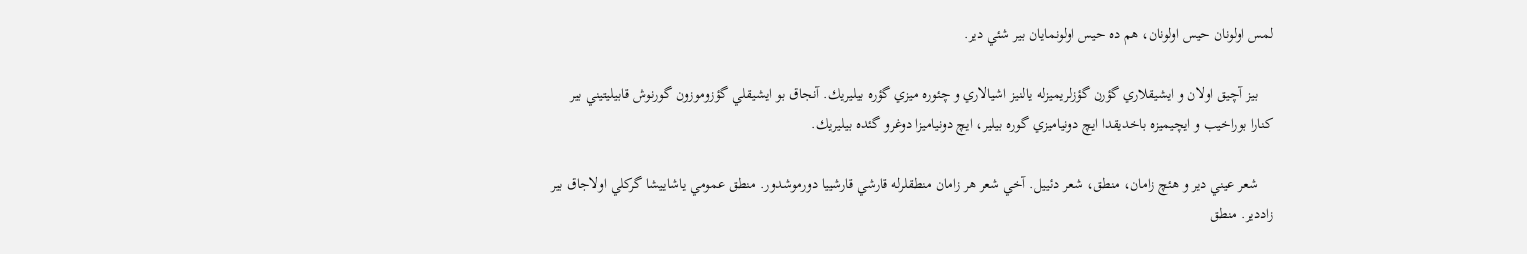لمس اولونان حيس اولونان، هم ده حيس اولونمايان بير شئي دير.

    بيز آچيق اولان و ايشيقلاري گؤرن گؤزلريميزله يالنيز اشيالاري و چئوره ميزي گؤره بيليريك. آنجاق بو ايشيقلي گؤزوموزون گورنوش قابيليتيني بير كنارا بوراخيب و ايچيميزه باخديقدا ايچ دونياميزي گوره بيلير، ايچ دونياميزا دوغرو گئده بيليريك.

    شعر عيني دير و هئچ زامان، منطق، شعر دئييل. آخي شعر هر زامان منطقلرله قارشي قارشييا دورموشدور. منطق عمومي ياشاييشا گركلي اولاجاق بير زاددير. منطق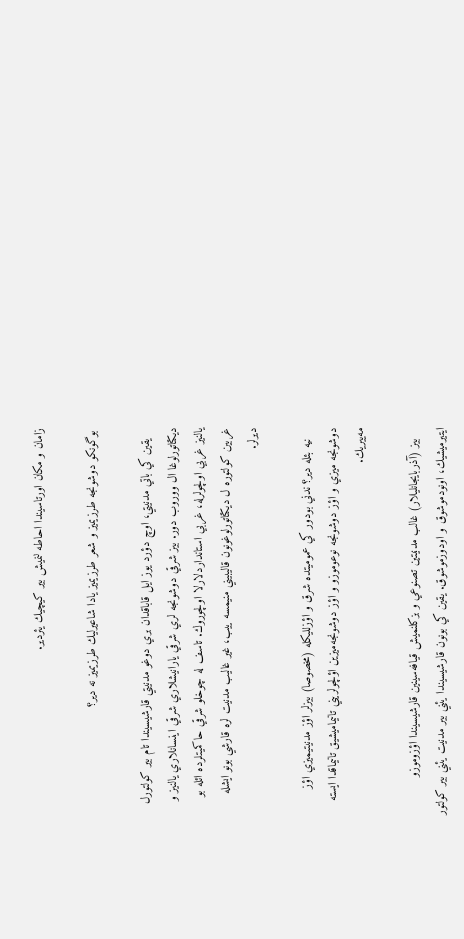زامان و مكان اورتاسيندا احاطه لنميش بير كيچيك يئردير.

 بوگونكو دوشونجه طرزيميز و شعر طرزيميز يادا شاعيرليك طرزيميز نه دير؟

   يقين كي باتي مدنيتي، اوچ دؤرد يوز ايل قاباقدان بري دوغو مدنيتي قارشيسيندا تام بير كولتورل ديكتاتورلوغا ال ووروب دور. بيز شرقي دوشونجه لري شرقي يارانيشلاري شرقي اينسانلاري يالنيز و يالنيز غربي اولچولرله، غربي استانداردلارلا اولچوروك. تاسف له چوخلو شرقي حاكميتلرده ائله بو غربين كولتوره ل ديكتاتورلوغونون قاليبيني منيمسه ييب، غير غاليب مدنيت لره قارشي بونو ايشله ديرلر.

   نيه بئله دير؟ ندني بودور كي عموميتده شرق و اؤزلليكله (مخصوصا) بيزلر اؤز مدنيتيميزي اؤز دوشونجه ميزي و اؤز دوشونجه نوعوموزو و اؤز دوشونجه‌ميزين اؤلچولريني تانيماميشيق تانيماقدا ايسته مه‌ييريك.

   بيز (آذربايجانليلار) غالب مدنيتين تصنوعي و بزكلنميش قيافه‌سينين قارشيسيندا اؤزوموزو ايتيرميشيك، اونودموشوق و اودوزموشوق. يقين كي بونون قارشيسيندا يئني بير مدنيت يئني بير كولتور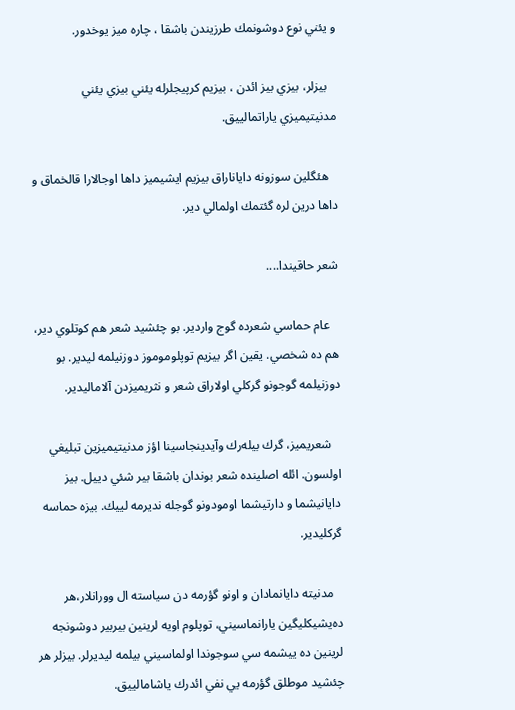و يئني نوع دوشونمك طرزيندن باشقا ، چاره ميز يوخدور.

   بيزلر، بيزي بيز ائدن ، بيزيم كرپيجلرله يئني بيزي يئني مدنيتيميزي ياراتمالييق.

   هئگلين سوزونه داياناراق بيزيم ايشيميز داها اوجالارا قالخماق و داها درين لره گئتمك اولمالي دير.

شعر حاقيندا....

   عام حماسي شعرده گوج واردير. بو چئشيد شعر هم كوتلوي دير، هم ده شخصي. يقين اگر بيزيم توپلوموموز دوزنيلمه ليدير. بو دوزنيلمه گوجونو گركلي اولاراق شعر و نثريميزدن آلاماليدير.

   شعريميز، گرك بيله‌رك و‌آيدينجاسينا اؤز مدنيتيميزين تبليغي اولسون. ائله اصلينده شعر بوندان باشقا بير شئي دييل. بيز  دايانيشما و دارتيشما اومودونو گوجله نديرمه لييك. بيزه حماسه گركليدير.

   مدنيته دايانمادان و اونو گؤرمه دن سياسته ال وورانلار،هر ده‌يشيكليگين يارانماسيني، توپلوم اويه لرينين بيربير دوشونجه لرينين ده ييشمه سي سوجوندا اولماسيني بيلمه ليديرلر. بيزلر هر چئشيد موطلق گؤرمه يي نفي ائدرك ياشامالييق.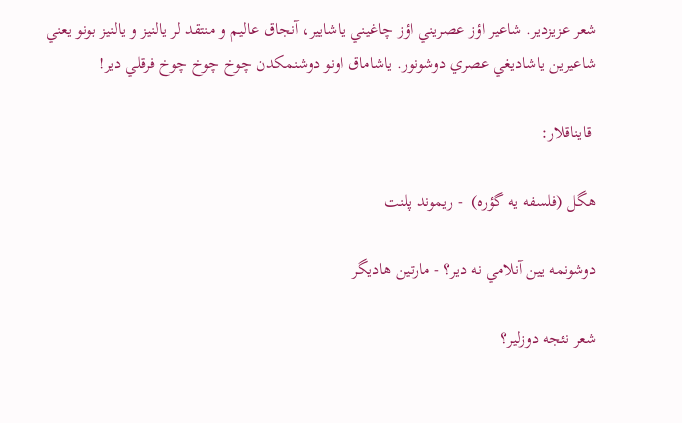شعر عزيزدير. شاعير اؤز عصريني اؤز چاغيني ياشايير، آنجاق عاليم و منتقد لر يالنيز و يالنيز بونو يعني شاعيرين ياشاديغي عصري دوشونور. ياشاماق اونو دوشنمكدن چوخ چوخ چوخ فرقلي دير!

 قايناقلار:

هگل (فلسفه يه گؤره)  - ريموند پلنت

دوشونمه يين آنلامي نه دير؟ - مارتين هاديگر

شعر نئجه دوزلير؟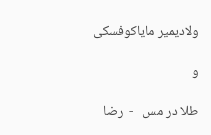ولاديمير ماياكوفسكی

و

طلا در مس   -  رضا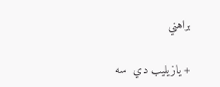براهني

+ يازيليب دي  سه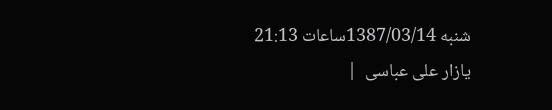شنبه 1387/03/14ساعات 21:13  يازار علی عباسی  |